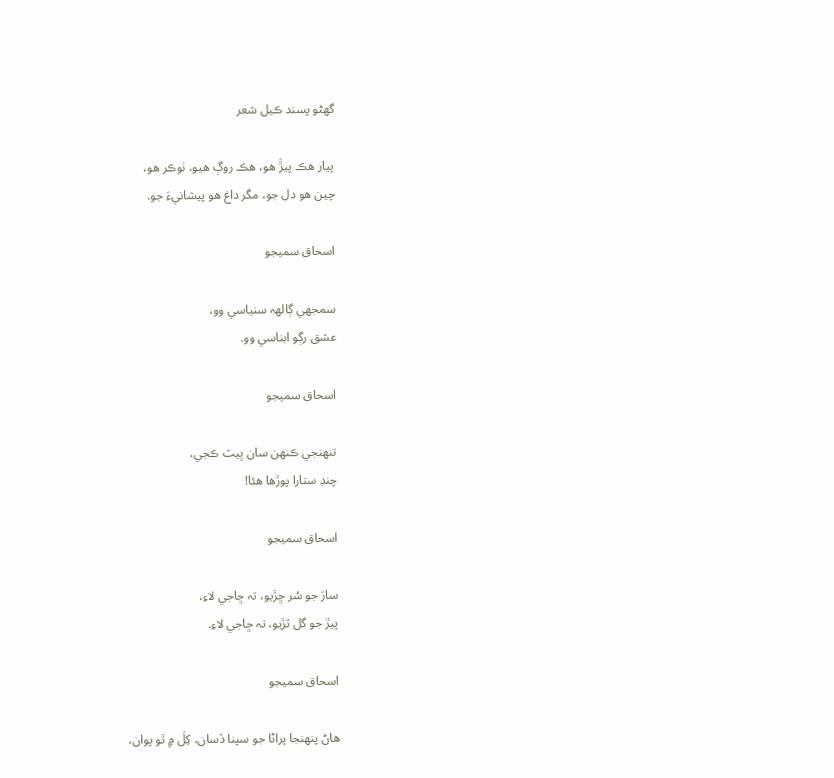گهڻو پسند ڪيل شعر

پيار ھڪ پيڙَ ھو، ھڪ روڳ ھيو، ٺوڪر ھو،
چين ھو دل جو، مگر داغ ھو پيشانيءَ جو.

اسحاق سميجو

سمجهي ڳالهہ سنياسي وو،
عشق رڳو ابناسي وو.

اسحاق سميجو

تنھنجي ڪنھن سان ڀيٽ ڪجي،
چنڊ ستارا پوڙها هئا!

اسحاق سميجو

سارَ جو سُر ڇڙيو، تہ ڇاجي لاءِ،
پيڙ جو گل ٽڙيو، تہ ڇاجي لاءِ.

اسحاق سميجو

ھاڻ پنھنجا پراڻا جو سپنا ڏسان، کِلَ ۾ ٿو پوان،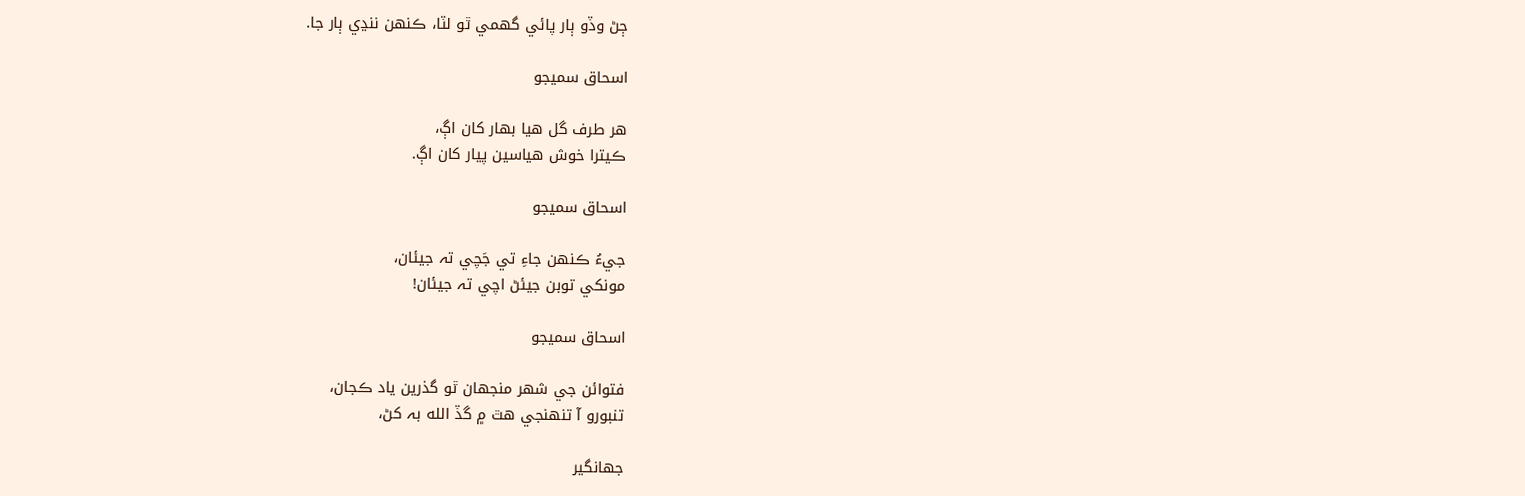ڄڻ وڏو ٻار پائي گهمي ٿو لٽا، ڪنھن ننڍي ٻار جا.

اسحاق سميجو

ھر طرف گل ھيا بھار کان اڳ،
ڪيترا خوش هياسين پيار کان اڳ.

اسحاق سميجو

جيءُ ڪنھن جاءِ تي جَچي تہ جيئان،
مونکي توبن جيئڻ اچي تہ جيئان!

اسحاق سميجو

فتوائن جي شھر منجهان ٿو گذرين ياد ڪجان،
تنبورو آ تنهنجي ھٿ ۾ گڏ الله بہ کڻ،

جھانگير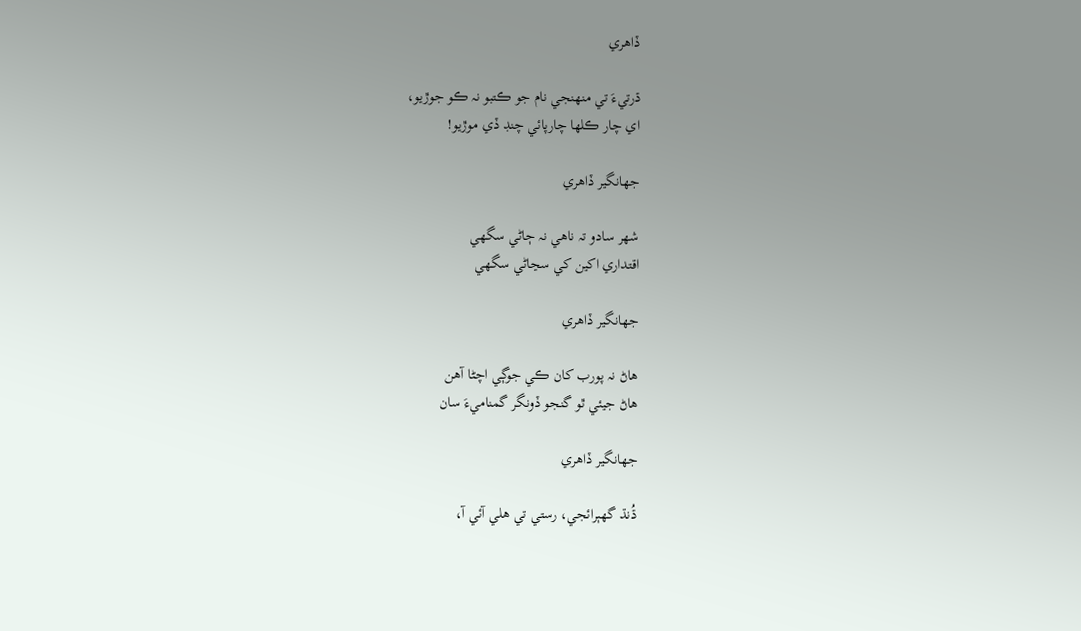ڏاهري

ڌرتيءَ تي منھنجي نام جو ڪتبو نہ ڪو جوڙيو،
اي چار ڪلها چارپائي چنڊ ڏي موڙيو!

جھانگير ڏاهري

شھر سادو تہ ناهي نہ ڄاڻي سگهي
اقتداري اکين کي سڃاڻي سگهي

جھانگير ڏاهري

ھاڻ نہ پورب کان ڪي جوڳي اچڻا آھن
ھاڻ جيئي ٿو گنجو ڏونگر گمناميءَ سان

جھانگير ڏاهري

ڌُنڌ گهٻرائجي، رستي تي ھلي آئي آ،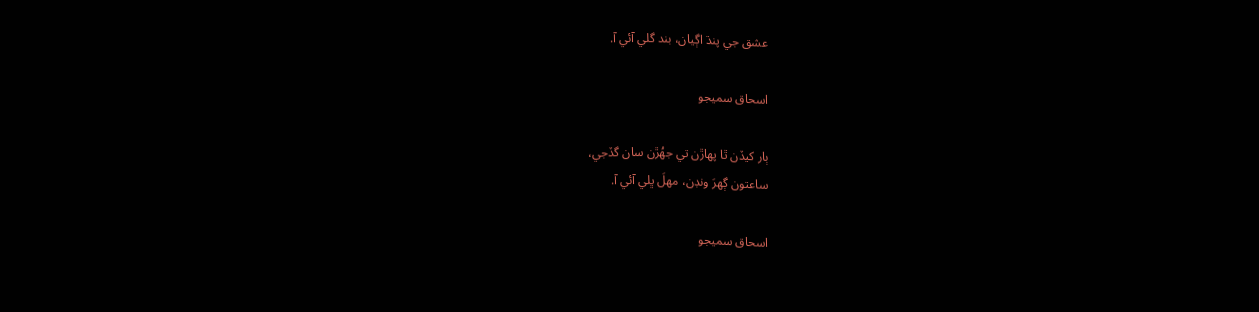عشق جي پنڌ اڳيان، بند گلي آئي آ.

اسحاق سميجو

ٻار کيڏن ٿا پھاڙن تي جهُڙن سان گڏجي،
ساعتون ڳھرَ ونڊن، مھلَ ڀلي آئي آ.

اسحاق سميجو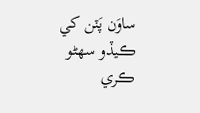ساوَن پَٽن کي ڪيڏو سھڻو ڪري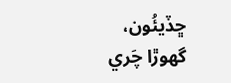ڇڏيئُون،
گهوڙا چَري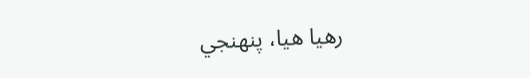رهيا ھيا، پنھنجي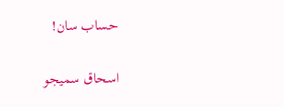حساب سان!

اسحاق سميجو